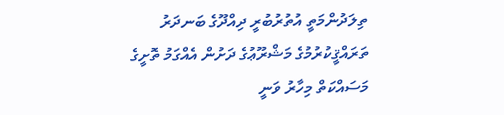ތިލަދުންމަތީ އުތުރުބުރީ ދިއްދޫގެ ބަނދަރު ތަރައްޤީކުރުމުގެ މަޝްރޫޢުގެ ދަށުން އެއްގަމު ތޮށީގެ މަސައްކަތް މިހާރު ވަނީ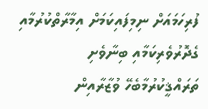ފުރިހަމައަށް ނިމިފައިކަމަށް އިމާރާތްކުރުމާއި ގެދޮރުވެރިކަމާއި ބިނާވެށި ތަރައްޤީކުރުމާބެހޭ ވުޒާރާއިން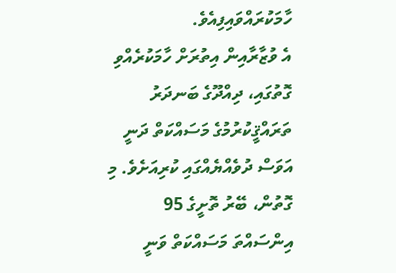ހާމަކުރައްވައިފިއެވެ.
އެ ވުޒާރާއިން އިތުރަށް ހާމަކުރެއްވި ގޮތުގައި، ދިއްދޫގެ ބަނދަރު ތަރައްޤީކުރުމުގެ މަސައްކަތް ދަނީ އަވަސް ދުވެއްޔެއްގައި ކުރިއަށެވެ. މި ގޮތުން، ބޭރު ތޮށީގެ 95 އިންސައްތަ މަސައްކަތް ވަނީ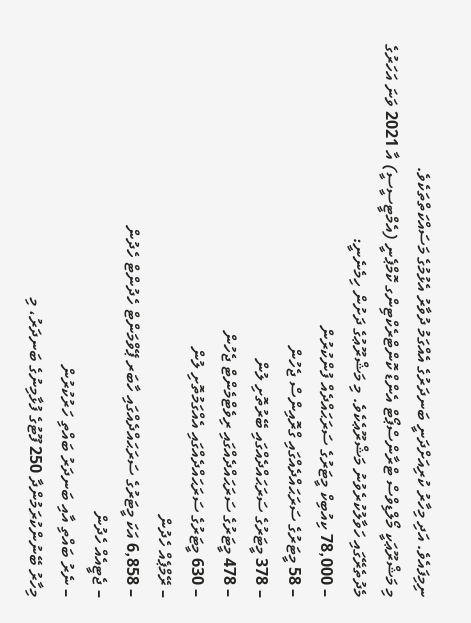ނިމިފައެވެ. އަދި މިހާރު ކުރިއަށްދަނީ ބަނދަރުގެ އެއްގަމު ދުވާރު އެޅުމުގެ މަސައްކަތްތަކެވެ.
މި މަޝްރޫޢަކީ މޯލްޑިވްސް ޓްރާންސްޕޯޓް އެންޑް ކޮންޓްރެކްޓިންގ ކޮމްޕެނީ (އެމްޓީސީސީ) އާ 2021 ވަނަ އަހަރުގެ މެދުތެރޭގައި ހަވާލުކުރެވުނު މަޝްރޫޢެކެވެ. މި މަޝްރޫޢުގެ ދަށުން ހިމެނެނީ:
– 78,000 ކިއުބިކް މީޓަރުގެ ސަރަޙައްދެއް ފުންކުރުން
– 58 މީޓަރުގެ ސަރަޙައްދެއްގައި ގްރޮއިންސް ޖެހުން
– 378 މީޓަރުގެ ސަރަޙައްދެއްގައި ބޭރުތޮށި ލުން
– 478 މީޓަރުގެ ސަރަޙައްދެއްގައި ރިވެޓްމެންޓް ޖެހުން
– 630 މީޓަރުގެ ސަރަޙައްދެއްގައި އެއްގަމުތޮށި ލުން
– ރޭމްޕެއް ހެދުން
– 6,858 އަކަ މީޓަރުގެ ސަރަޙައްދެއްގައި ހާބަރ ޕޭވްމަންޓް ހެދުންޓް ހެދުން
– ޖެޓީއެއް ހެދުން
– ނެރު ބައްތި އާއި ބަނދަރު ބައްތި ހަރުކުރުން
މިހާރު ބޭނުންކުރަމުންދާ 250 ފޫޓުގެ ފުޅާމިނުގެ ބަނދަރު، މި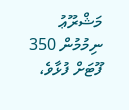މަޝްރޫޢު ނިމުމުން 350 ފޫޓަށް ފުޅާވެ،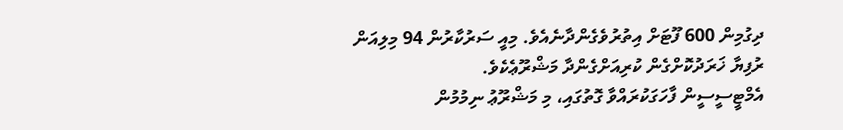ދިގުމިން 600 ފޫޓަށް އިތުރުވެގެންދާނެއެވެ. މިއީ ސަރުކާރުން 94 މިލިއަން ރުފިޔާ ޚަރަދުކޮށްގެން ކުރިއަށްގެންދާ މަޝްރޫޢެކެވެ.
އެމްޓީސީސީން ފާހަގަކުރައްވާ ގޮތުގައި، މި މަޝްރޫޢު ނިމުމުން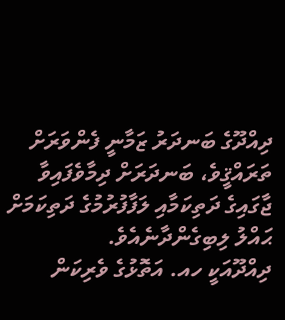ދިއްދޫގެ ބަނދަރު ޒަމާނީ ފެންވަރަށް ތަރައްޤީވެ، ބަނދަރަށް ދިމާވެފައިވާ ޖާގައިގެ ދަތިކަމާއި ލަފާފުރުމުގެ ދަތިކަމަށް ޙައްލު ލިބިގެންދާނެއެވެ.
ދިއްދޫއަކީ ހއ. އަތޮޅުގެ ވެރިކަން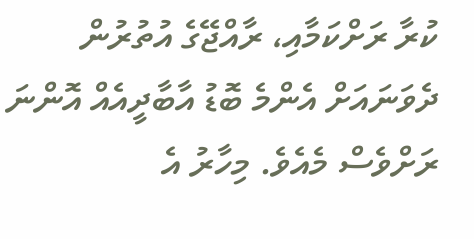ކުރާ ރަށްކަމާއި، ރާއްޖޭގެ އުތުރުން ދެވަނައަށް އެންމެ ބޮޑު އާބާދީއެއް އޮންނަ ރަށްވެސް މެއެވެ. މިހާރު އެ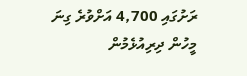ރަށުގައި 4,700 އަށްވުރެ ގިނަ މީހުން ދިރިއުޅެމުން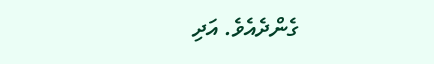ގެންދެއެވެ. އަދި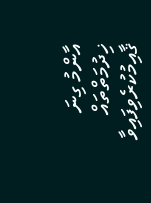އާންމު ގިނަ ޚިދުމަތްތައް ޤާއިމުކުރެވިފައިވާ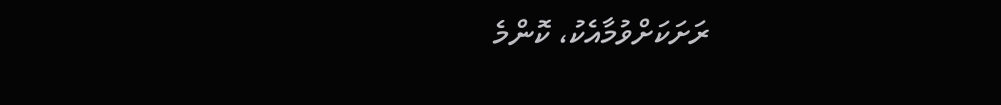ރަށަކަށްވުމާއެކު، ކޮންމެ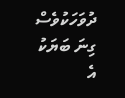ދުވަހަކުވެސް ގިނަ ބަޔަކު އެ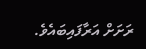ރަށަށް އަރާފައިބައެވެ.